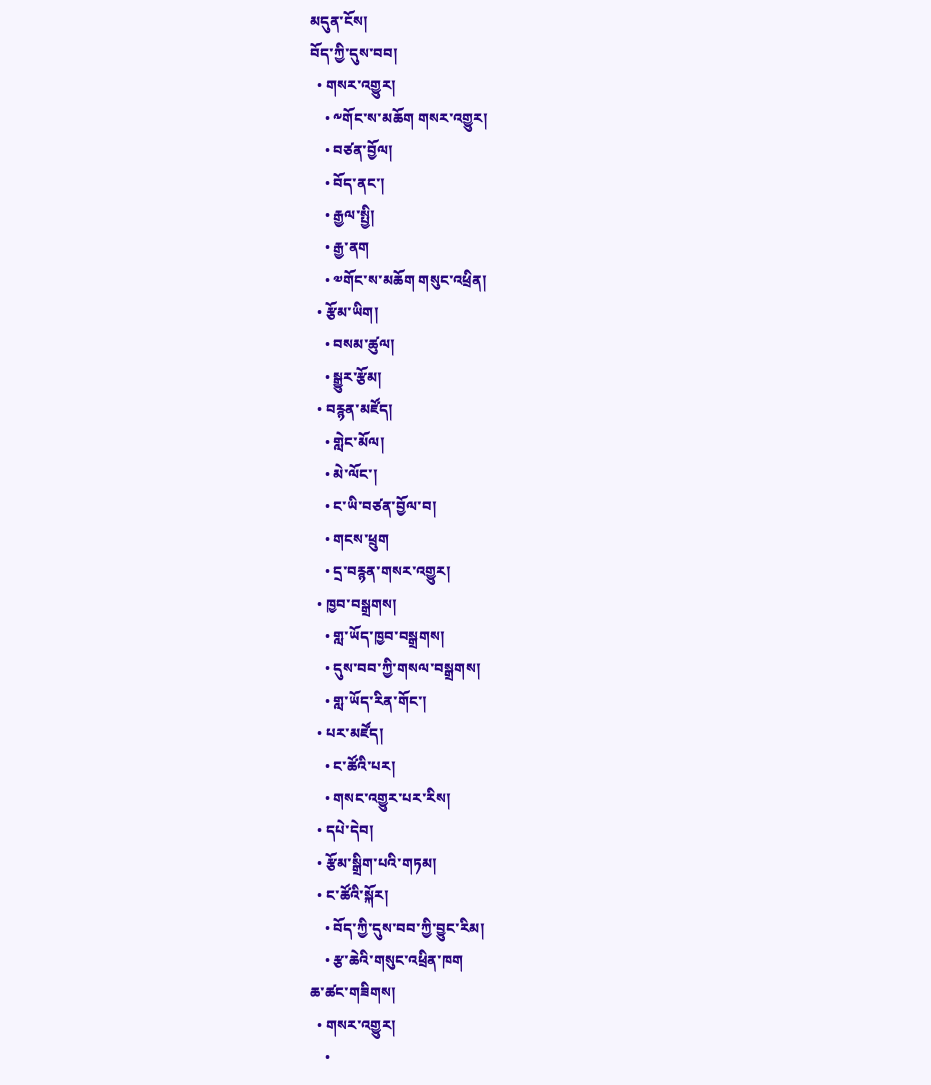མདུན་ངོས།
བོད་ཀྱི་དུས་བབ།
  • གསར་འགྱུར།
    • ༸གོང་ས་མཆོག གསར་འགྱུར།
    • བཙན་བྱོལ།
    • བོད་ནང་།
    • རྒྱལ་སྤྱི།
    • རྒྱ་ནག
    • ༧གོང་ས་མཆོག གསུང་འཕྲིན།
  • རྩོམ་ཡིག།
    • བསམ་ཚུལ།
    • སྒྱུར་རྩོམ།
  • བརྙན་མཛོད།
    • གླེང་མོལ།
    • མེ་ལོང་།
    • ང་ཡི་བཙན་བྱོལ་བ།
    • གངས་ཕྲུག
    • དྲ་བརྙན་གསར་འགྱུར།
  • ཁྱབ་བསྒྲགས།
    • གླ་ཡོད་ཁྱབ་བསྒྲགས།
    • དུས་བབ་ཀྱི་གསལ་བསྒྲགས།
    • གླ་ཡོད་རིན་གོང་།
  • པར་མཛོད།
    • ང་ཚོའི་པར།
    • གསང་འགྱུར་པར་རིས།
  • དཔེ་དེབ།
  • རྩོམ་སྒྲིག་པའི་གཏམ།
  • ང་ཚོའི་སྐོར།
    • བོད་ཀྱི་དུས་བབ་ཀྱི་བྱུང་རིམ།
    • རྩ་ཆེའི་གསུང་འཕྲིན་ཁག
ཆ་ཚང་གཟིགས།
  • གསར་འགྱུར།
    •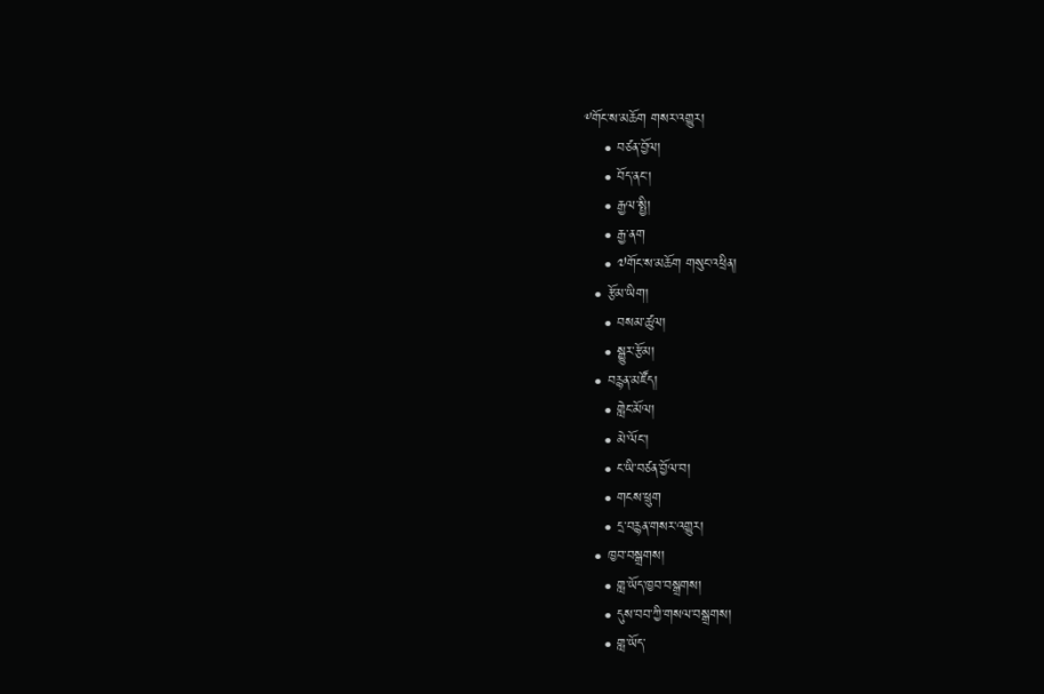༸གོང་ས་མཆོག གསར་འགྱུར།
    • བཙན་བྱོལ།
    • བོད་ནང་།
    • རྒྱལ་སྤྱི།
    • རྒྱ་ནག
    • ༧གོང་ས་མཆོག གསུང་འཕྲིན།
  • རྩོམ་ཡིག།
    • བསམ་ཚུལ།
    • སྒྱུར་རྩོམ།
  • བརྙན་མཛོད།
    • གླེང་མོལ།
    • མེ་ལོང་།
    • ང་ཡི་བཙན་བྱོལ་བ།
    • གངས་ཕྲུག
    • དྲ་བརྙན་གསར་འགྱུར།
  • ཁྱབ་བསྒྲགས།
    • གླ་ཡོད་ཁྱབ་བསྒྲགས།
    • དུས་བབ་ཀྱི་གསལ་བསྒྲགས།
    • གླ་ཡོད་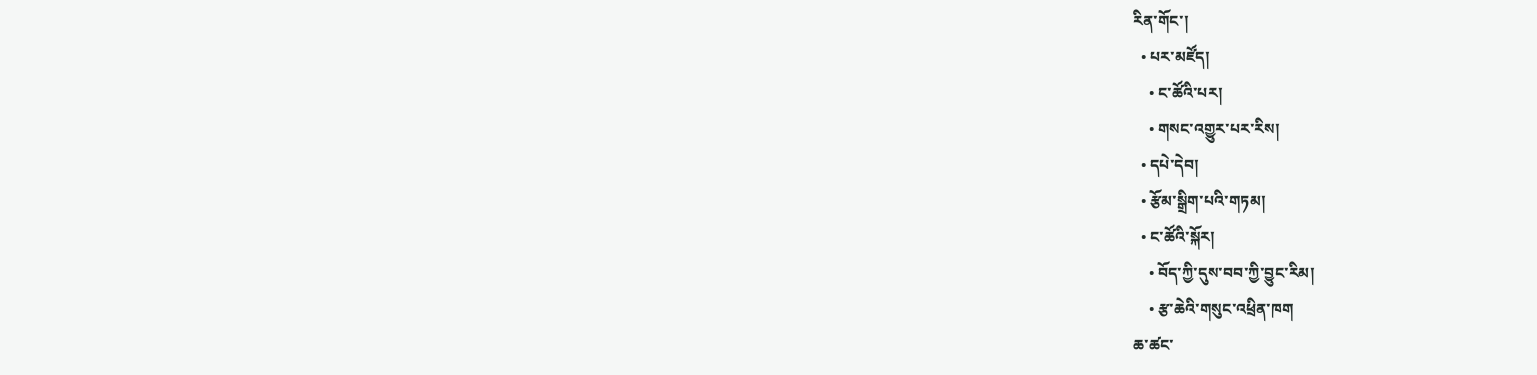རིན་གོང་།
  • པར་མཛོད།
    • ང་ཚོའི་པར།
    • གསང་འགྱུར་པར་རིས།
  • དཔེ་དེབ།
  • རྩོམ་སྒྲིག་པའི་གཏམ།
  • ང་ཚོའི་སྐོར།
    • བོད་ཀྱི་དུས་བབ་ཀྱི་བྱུང་རིམ།
    • རྩ་ཆེའི་གསུང་འཕྲིན་ཁག
ཆ་ཚང་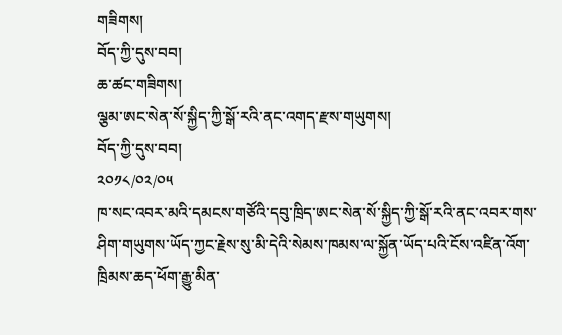གཟིགས།
བོད་ཀྱི་དུས་བབ།
ཆ་ཚང་གཟིགས།
ལྕམ་ཨང་སེན་སོ་སྐྱིད་ཀྱི་སྒོ་རའི་ནང་འགད་རྫས་གཡུགས།
བོད་ཀྱི་དུས་བབ།
༢༠༡༨/༠༢/༠༥
ཁ་སང་འབར་མའི་དམངས་གཙོའི་དབུ་ཁྲིད་ཨང་སེན་སོ་སྐྱིད་ཀྱི་སྒོ་རའི་ནང་འབར་གས་ཤིག་གཡུགས་ཡོད་ཀྱང་རྗེས་སུ་མི་དེའི་སེམས་ཁམས་ལ་སྐྱོན་ཡོད་པའི་ངོས་འཛིན་འོག་ཁྲིམས་ཆད་ཕོག་རྒྱུ་མིན་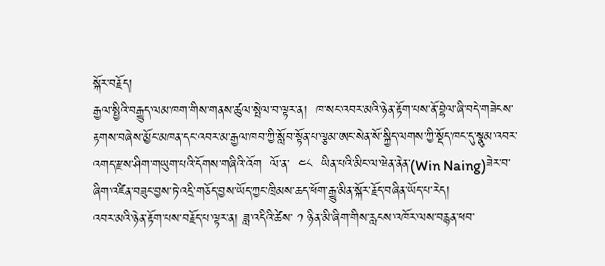སྐོར་བརྗོད།
རྒྱལ་སྤྱིའི་བརྒྱུད་ལམ་ཁག་གིས་གནས་ཚུལ་སྤེལ་བ་ལྟར་ན།  ཁ་སང་འབར་མའི་ཉེན་རྟོག་པས་ནོ་བྷེལ་ཞི་བདེ་གཟེངས་རྟགས་བཞེས་མྱོང་མཁན་དང་འབར་མ་རྒྱལ་ཁབ་ཀྱི་སློབ་སྟོན་པ་ལྕམ་ཨང་སེན་སོ་སྐྱིད་ལགས་ཀྱི་སྡོད་ཁང་དུ་སྣུམ་འབར་འགད་རྫས་ཤིག་གཡུག་པའི་དོགས་གཞིའི་འོག  ལོ་ན་  ༤༨  ཡིན་པའི་མིང་ལ་ཝེན་ནེན་(Win Naing)ཟེར་བ་ཞིག་འཛིན་བཟུང་བྱས་ཏེ་འདྲི་གཅོད་བྱས་ཡོད་ཀྱང་ཁྲིམས་ཆད་ཕོག་རྒྱུ་མིན་སྐོར་རྗོད་བཞིན་ཡོད་པ་རེད།
འབར་མའི་ཉེན་རྟོག་པས་བརྗོད་པ་ལྟར་ན། ཟླ་འདིའི་ཚེས་ ༡ ཉིན་མི་ཞིག་གིས་རླངས་འཁོར་ལས་བརྙན་ཕབ་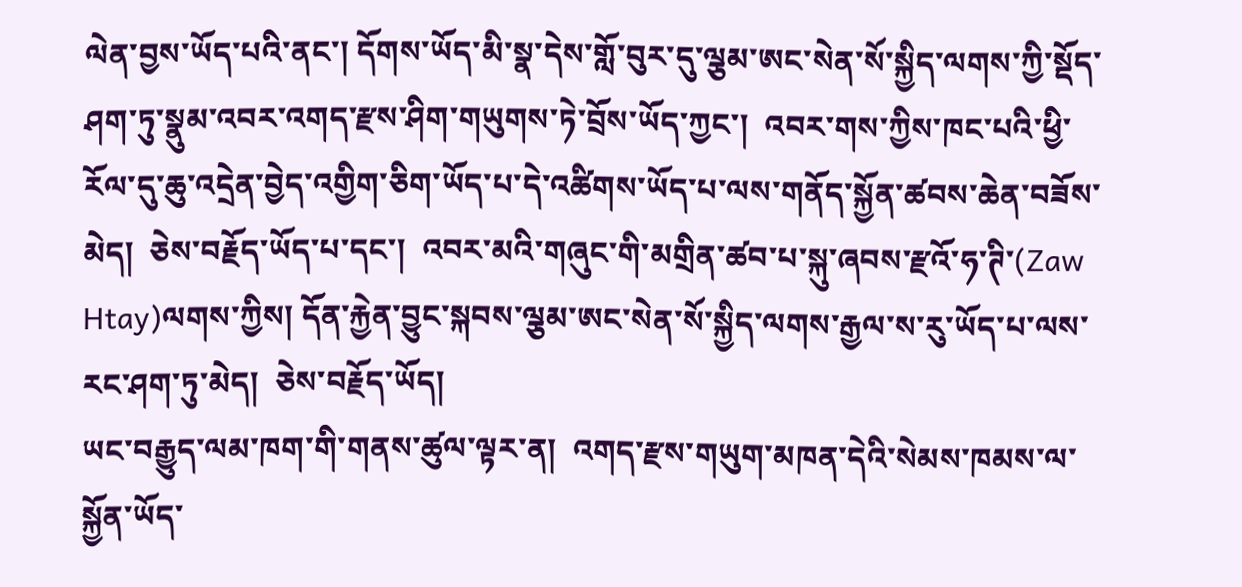ལེན་བྱས་ཡོད་པའི་ནང་། དོགས་ཡོད་མི་སྣ་དེས་གློ་བུར་དུ་ལྕམ་ཨང་སེན་སོ་སྐྱིད་ལགས་ཀྱི་སྡོད་ཤག་ཏུ་སྣུམ་འབར་འགད་རྫས་ཤིག་གཡུགས་ཏེ་བྲོས་ཡོད་ཀྱང་།  འབར་གས་ཀྱིས་ཁང་པའི་ཕྱི་རོལ་དུ་ཆུ་འདྲེན་བྱེད་འགྱིག་ཅིག་ཡོད་པ་དེ་འཚིགས་ཡོད་པ་ལས་གནོད་སྐྱོན་ཚབས་ཆེན་བཟོས་མེད།  ཅེས་བརྗོད་ཡོད་པ་དང་།  འབར་མའི་གཞུང་གི་མགྲིན་ཚབ་པ་སྐུ་ཞབས་རྫའོ་ཧ་ཊི་(Zaw Htay)ལགས་ཀྱིས། དོན་རྐྱེན་བྱུང་སྐབས་ལྕམ་ཨང་སེན་སོ་སྐྱིད་ལགས་རྒྱལ་ས་རུ་ཡོད་པ་ལས་རང་ཤག་ཏུ་མེད།  ཅེས་བརྗོད་ཡོད།
ཡང་བརྒྱུད་ལམ་ཁག་གི་གནས་ཚུལ་ལྟར་ན།  འགད་རྫས་གཡུག་མཁན་དེའི་སེམས་ཁམས་ལ་སྐྱོན་ཡོད་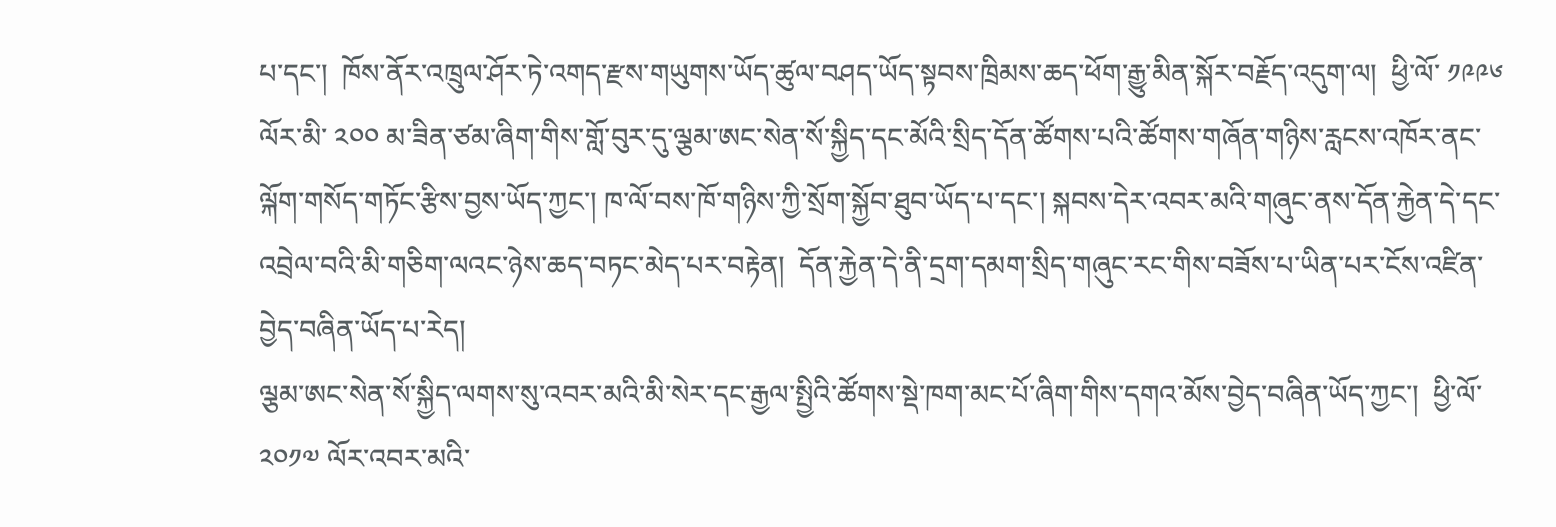པ་དང་།  ཁོས་ནོར་འཁྲུལ་ཤོར་ཏེ་འགད་རྫས་གཡུགས་ཡོད་ཚུལ་བཤད་ཡོད་སྟབས་ཁྲིམས་ཆད་ཕོག་རྒྱུ་མིན་སྐོར་བརྗོད་འདུག་ལ།  ཕྱི་ལོ་ ༡༩༩༦ ལོར་མི་ ༢༠༠ མ་ཟིན་ཙམ་ཞིག་གིས་གློ་བུར་དུ་ལྕམ་ཨང་སེན་སོ་སྐྱིད་དང་མོའི་སྲིད་དོན་ཚོགས་པའི་ཚོགས་གཞོན་གཉིས་རླངས་འཁོར་ནང་ལྐོག་གསོད་གཏོང་རྩིས་བྱས་ཡོད་ཀྱང་། ཁ་ལོ་བས་ཁོ་གཉིས་ཀྱི་སྲོག་སྐྱོབ་ཐུབ་ཡོད་པ་དང་། སྐབས་དེར་འབར་མའི་གཞུང་ནས་དོན་རྐྱེན་དེ་དང་འབྲེལ་བའི་མི་གཅིག་ལའང་ཉེས་ཆད་བཏང་མེད་པར་བརྟེན།  དོན་རྐྱེན་དེ་ནི་དྲག་དམག་སྲིད་གཞུང་རང་གིས་བཟོས་པ་ཡིན་པར་ངོས་འཛིན་བྱེད་བཞིན་ཡོད་པ་རེད།
ལྕམ་ཨང་སེན་སོ་སྐྱིད་ལགས་སུ་འབར་མའི་མི་སེར་དང་རྒྱལ་སྤྱིའི་ཚོགས་སྡེ་ཁག་མང་པོ་ཞིག་གིས་དགའ་མོས་བྱེད་བཞིན་ཡོད་ཀྱང་།  ཕྱི་ལོ་ ༢༠༡༧ ལོར་འབར་མའི་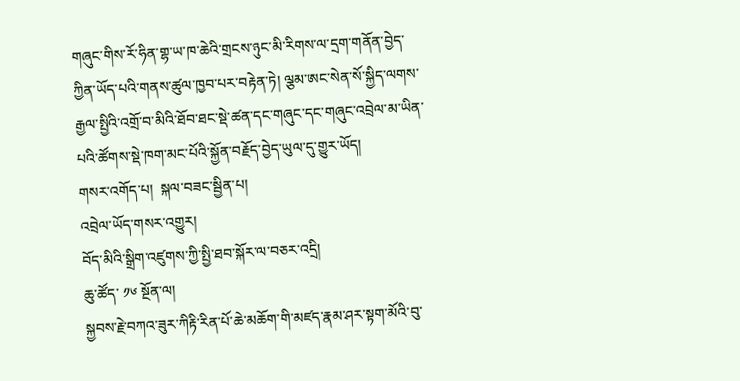གཞུང་གིས་རོ་ཧིན་གྷ་ཡ་ཁ་ཆེའི་གྲངས་ཉུང་མི་རིགས་ལ་དྲག་གནོན་བྱེད་ཀྱིན་ཡོད་པའི་གནས་ཚུལ་ཁྱབ་པར་བརྟེན་ཏེ། ལྕམ་ཨང་སེན་སོ་སྐྱིད་ལགས་རྒྱལ་སྤྱིའི་འགྲོ་བ་མིའི་ཐོབ་ཐང་སྡེ་ཚན་དང་གཞུང་དང་གཞུང་འབྲེལ་མ་ཡིན་པའི་ཚོགས་སྡེ་ཁག་མང་པོའི་སྐྱོན་བརྗོད་བྱེད་ཡུལ་དུ་གྱུར་ཡོད།
གསར་འགོད་པ།  སྐལ་བཟང་སྦྱིན་པ།
འབྲེལ་ཡོད་གསར་འགྱུར།
བོད་མིའི་སྒྲིག་འཛུགས་ཀྱི་སྤྱི་ཐབ་སྐོར་ལ་བཅར་འདྲི།
ཆུ་ཚོད་ ༡༦ སྔོན་ལ།
སྐྱབས་རྗེ་བཀའ་ཟུར་ཀིརྟི་རིན་པོ་ཆེ་མཆོག་གི་མཛད་རྣམ་ཤར་སྟག་མོའི་བུ་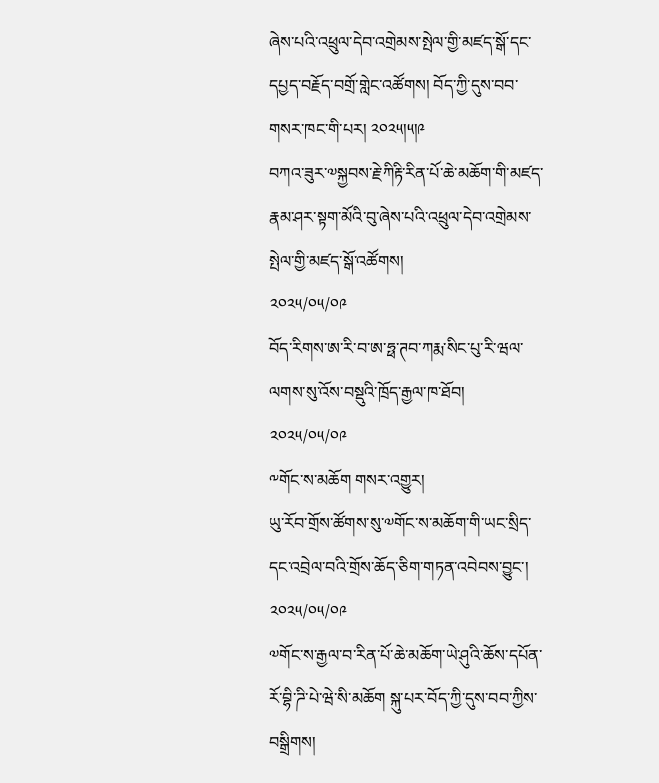ཞེས་པའི་འཕྲུལ་དེབ་འགྲེམས་སྤེལ་གྱི་མཛད་སྒོ་དང་དཔྱད་བརྗོད་བགྲོ་གླེང་འཚོགས། བོད་ཀྱི་དུས་བབ་གསར་ཁང་གི་པར། ༢༠༢༥།༥།༩
བཀའ་ཟུར་༧སྐྱབས་རྗེ་ཀིརྟི་རིན་པོ་ཆེ་མཆོག་གི་མཛད་རྣམ་ཤར་སྟག་མོའི་བུ་ཞེས་པའི་འཕྲུལ་དེབ་འགྲེམས་སྤེལ་གྱི་མཛད་སྒོ་འཚོགས།
༢༠༢༥/༠༥/༠༩
བོད་རིགས་ཨ་རི་བ་ཨ་ཧྥ་ཊབ་ཀརྨ་སིང་པུ་རི་ཝལ་ལགས་སུ་འོས་བསྡུའི་ཁྲོད་རྒྱལ་ཁ་ཐོབ།
༢༠༢༥/༠༥/༠༩
༸གོང་ས་མཆོག གསར་འགྱུར།
ཡུ་རོབ་གྲོས་ཚོགས་སུ་༧གོང་ས་མཆོག་གི་ཡང་སྲིད་དང་འབྲེལ་བའི་གྲོས་ཆོད་ཅིག་གཏན་འབེབས་བྱུང་།
༢༠༢༥/༠༥/༠༩
༧གོང་ས་རྒྱལ་བ་རིན་པོ་ཆེ་མཆོག་ཡེ་ཤུའི་ཆོས་དཔོན་རོ་བྷི་ཌི་པེ་ཝེ་སི་མཆོག སྐུ་པར་བོད་ཀྱི་དུས་བབ་ཀྱིས་བསྒྲིགས།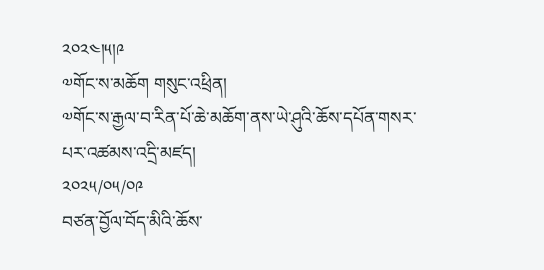༢༠༢༤།༥།༩
༧གོང་ས་མཆོག གསུང་འཕྲིན།
༧གོང་ས་རྒྱལ་བ་རིན་པོ་ཆེ་མཆོག་ནས་ཡེ་ཤུའི་ཆོས་དཔོན་གསར་པར་འཚམས་འདྲི་མཛད།
༢༠༢༥/༠༥/༠༩
བཙན་བྱོལ་བོད་མིའི་ཆོས་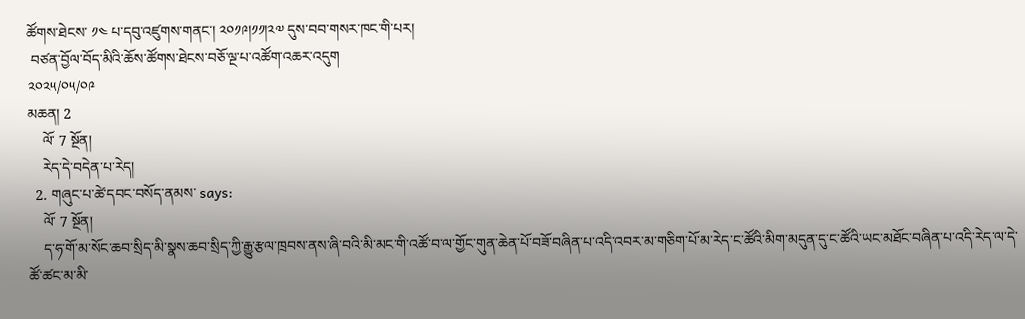ཚོགས་ཐེངས་ ༡༤ པ་དབུ་འཛུགས་གནང་། ༢༠༡༩།༡༡།༢༧ དུས་བབ་གསར་ཁང་གི་པར།
 བཙན་བྱོལ་བོད་མིའི་ཆོས་ཚོགས་ཐེངས་བཅོ་ལྔ་པ་འཚོག་འཆར་འདུག
༢༠༢༥/༠༥/༠༩
མཆན། 2
    ལོ་ 7 སྔོན།
    རེད་དེ་བདེན་པ་རེད།
  2. གཞུང་པ་ཚེ་དབང་བསོད་ནམས་ says:
    ལོ་ 7 སྔོན།
    ད་ཧ་གོ་མ་སོང་ཆབ་སྲིད་མི་སྣས་ཆབ་སྲིད་ཀྱི་རྒྱུ་རྩལ་ཁྲབས་ནས་ཞི་བའི་མི་མང་གི་འཚོ་བ་ལ་གྱོང་གུན་ཆེན་པོ་བཟོ་བཞིན་པ་འདི་འབར་མ་གཅིག་པོ་མ་རེད་ང་ཚོའི་མིག་མདུན་དུ་ང་ཚོའི་ཡང་མཐོང་བཞིན་པ་འདི་རེད་ལ་དེ་ཚོ་ཚང་མ་མི་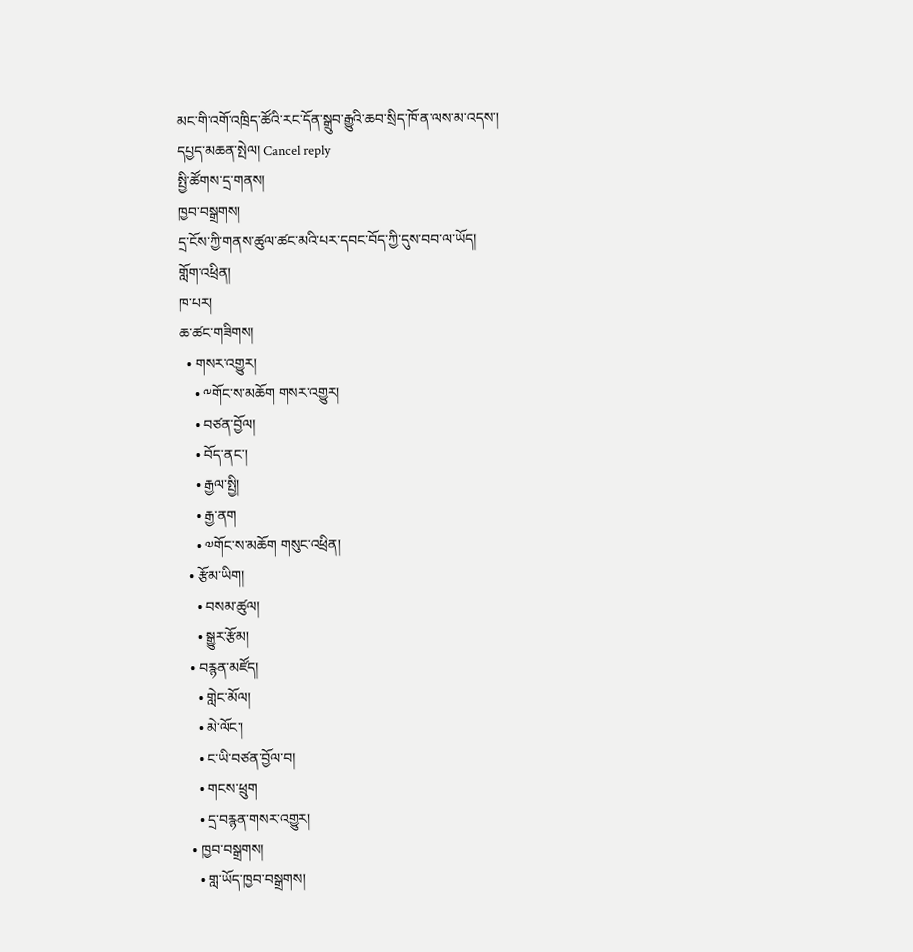མང་གི་འགོ་འཁྲིད་ཚོའི་རང་དོན་སྒྲུབ་རྒྱུའི་ཆབ་སྲིད་ཁོ་ན་ལས་མ་འདས་།
དཔྱད་མཆན་སྤེལ། Cancel reply
སྤྱི་ཚོགས་དྲ་གནས།
ཁྱབ་བསྒྲགས།
དྲ་ངོས་ཀྱི་གནས་ཚུལ་ཚང་མའི་པར་དབང་བོད་ཀྱི་དུས་བབ་ལ་ཡོད།
གློག་འཕྲིན།
ཁ་པར།
ཆ་ཚང་གཟིགས།
  • གསར་འགྱུར།
    • ༸གོང་ས་མཆོག གསར་འགྱུར།
    • བཙན་བྱོལ།
    • བོད་ནང་།
    • རྒྱལ་སྤྱི།
    • རྒྱ་ནག
    • ༧གོང་ས་མཆོག གསུང་འཕྲིན།
  • རྩོམ་ཡིག།
    • བསམ་ཚུལ།
    • སྒྱུར་རྩོམ།
  • བརྙན་མཛོད།
    • གླེང་མོལ།
    • མེ་ལོང་།
    • ང་ཡི་བཙན་བྱོལ་བ།
    • གངས་ཕྲུག
    • དྲ་བརྙན་གསར་འགྱུར།
  • ཁྱབ་བསྒྲགས།
    • གླ་ཡོད་ཁྱབ་བསྒྲགས།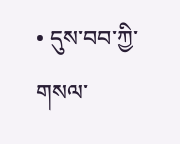• དུས་བབ་ཀྱི་གསལ་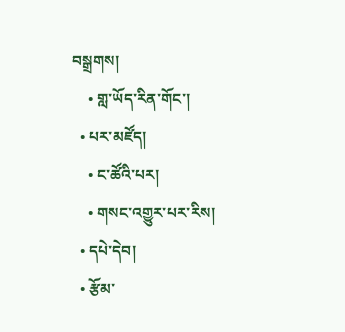བསྒྲགས།
    • གླ་ཡོད་རིན་གོང་།
  • པར་མཛོད།
    • ང་ཚོའི་པར།
    • གསང་འགྱུར་པར་རིས།
  • དཔེ་དེབ།
  • རྩོམ་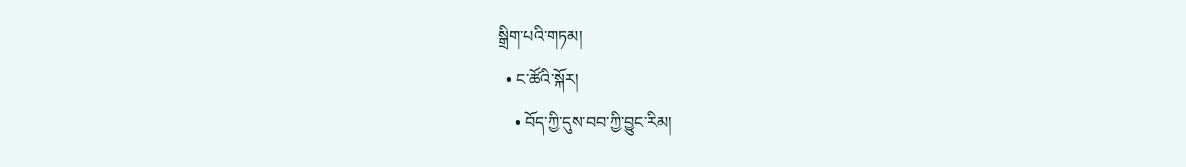སྒྲིག་པའི་གཏམ།
  • ང་ཚོའི་སྐོར།
    • བོད་ཀྱི་དུས་བབ་ཀྱི་བྱུང་རིམ།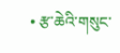• རྩ་ཆེའི་གསུང་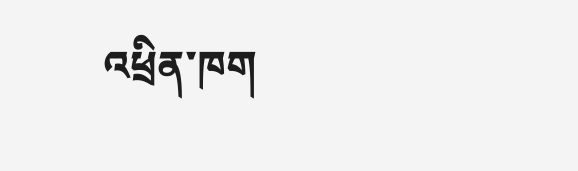འཕྲིན་ཁག